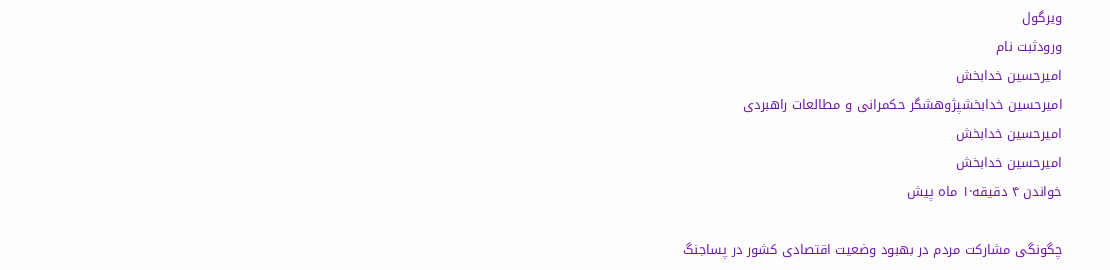ویرگول
ورودثبت نام
امیرحسین خدابخش
امیرحسین خدابخشپژوهشگر حکمرانی و مطالعات راهبردی
امیرحسین خدابخش
امیرحسین خدابخش
خواندن ۴ دقیقه·۱ ماه پیش

چگونگی مشارکت مردم در بهبود وضعیت اقتصادی کشور در پساجنگ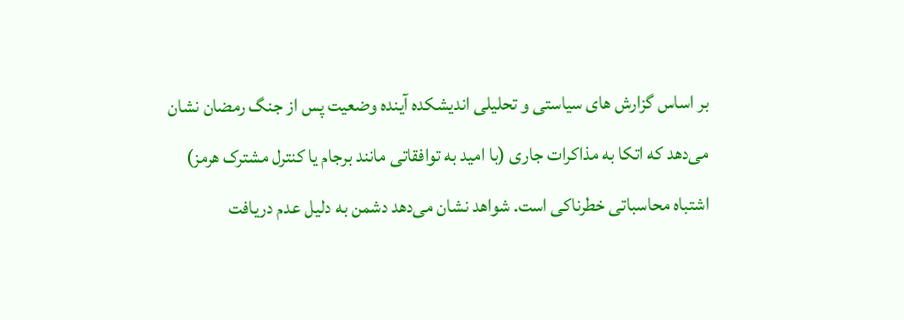بر اساس گزارش های سیاستی و تحلیلی اندیشکده آینده وضعیت پس از جنگ رمضان نشان می‌دهد که اتکا به مذاکرات جاری (با امید به توافقاتی مانند برجام یا کنترل مشترک هرمز) اشتباه محاسباتی خطرناکی است. شواهد نشان می‌دهد دشمن به دلیل عدم دریافت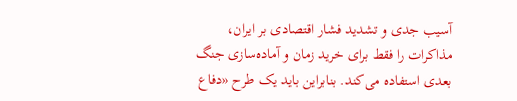آسیب جدی و تشدید فشار اقتصادی بر ایران، مذاکرات را فقط برای خرید زمان و آماده‌سازی جنگ بعدی استفاده می‌کند. بنابراین باید یک طرح «دفاع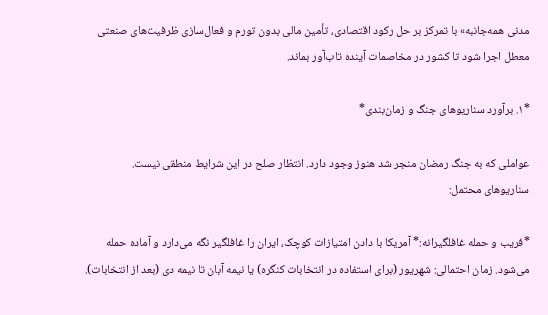مدنی همه‌جانبه» با تمرکز بر حل رکود اقتصادی، تأمین مالی بدون تورم و فعال‌سازی ظرفیت‌های صنعتی معطل اجرا شود تا کشور در مخاصمات آینده تاب‌آور بماند.

*۱. برآورد سناریوهای جنگ و زمان‌بندی*

عواملی که به جنگ رمضان منجر شد هنوز وجود دارد. انتظار صلح در این شرایط منطقی نیست. سناریوهای محتمل:

*فریب و حمله غافلگیرانه:* آمریکا با دادن امتیازات کوچک، ایران را غافلگیر نگه می‌دارد و آماده حمله می‌شود. زمان احتمالی: شهریور (برای استفاده در انتخابات کنگره) یا نیمه آبان تا نیمه دی (بعد از انتخابات).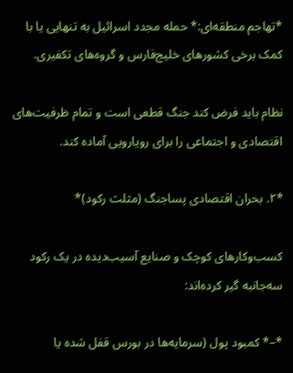*تهاجم منطقه‌ای:* حمله مجدد اسرائیل به تنهایی یا با کمک برخی کشورهای خلیج‌فارس و گروه‌های تکفیری.

نظام باید فرض کند جنگ قطعی است و تمام ظرفیت‌های اقتصادی و اجتماعی را برای رویارویی آماده کند.

*۲. بحران اقتصادی پساجنگ (مثلث رکود)*

کسب‌وکارهای کوچک و صنایع آسیب‌دیده در یک رکود سه‌جانبه گیر کرده‌اند:

*–* کمبود پول (سرمایه‌ها در بورس قفل شده یا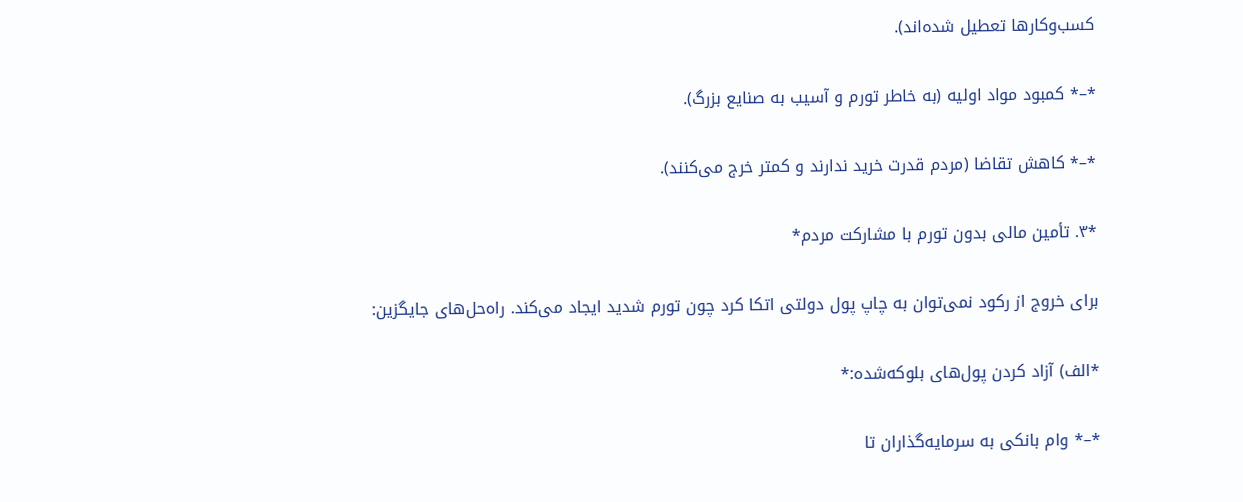کسب‌وکارها تعطیل شده‌اند).

*–* کمبود مواد اولیه (به خاطر تورم و آسیب به صنایع بزرگ).

*–* کاهش تقاضا (مردم قدرت خرید ندارند و کمتر خرج می‌کنند).

*۳. تأمین مالی بدون تورم با مشارکت مردم*

برای خروج از رکود نمی‌توان به چاپ پول دولتی اتکا کرد چون تورم شدید ایجاد می‌کند. راه‌حل‌های جایگزین:

*الف) آزاد کردن پول‌های بلوکه‌شده:*

*–* وام بانکی به سرمایه‌گذاران تا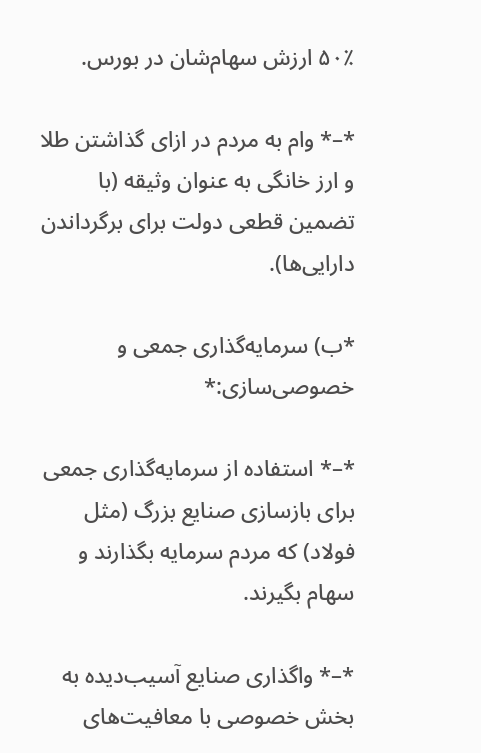۵۰٪ ارزش سهام‌شان در بورس.

*–* وام به مردم در ازای گذاشتن طلا و ارز خانگی به عنوان وثیقه (با تضمین قطعی دولت برای برگرداندن دارایی‌ها).

*ب) سرمایه‌گذاری جمعی و خصوصی‌سازی:*

*–* استفاده از سرمایه‌گذاری جمعی برای بازسازی صنایع بزرگ (مثل فولاد) که مردم سرمایه بگذارند و سهام بگیرند.

*–* واگذاری صنایع آسیب‌دیده به بخش خصوصی با معافیت‌های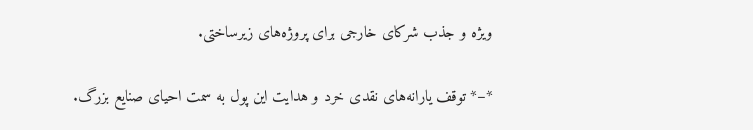ویژه و جذب شرکای خارجی برای پروژه‌های زیرساختی.

*–* توقف یارانه‌های نقدی خرد و هدایت این پول به سمت احیای صنایع بزرگ.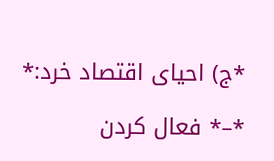*ج) احیای اقتصاد خرد:*

*–* فعال کردن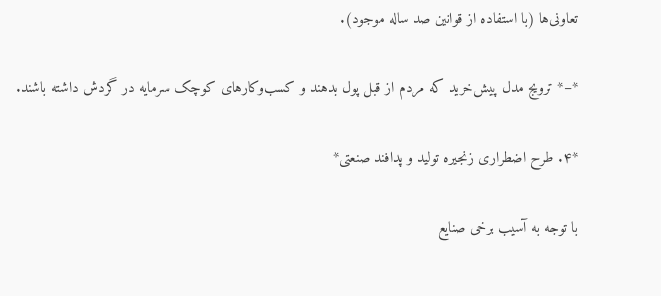تعاونی‌ها (با استفاده از قوانین صد ساله موجود).

*–* ترویج مدل پیش‌خرید که مردم از قبل پول بدهند و کسب‌وکارهای کوچک سرمایه در گردش داشته باشند.

*۴. طرح اضطراری زنجیره تولید و پدافند صنعتی*

با توجه به آسیب برخی صنایع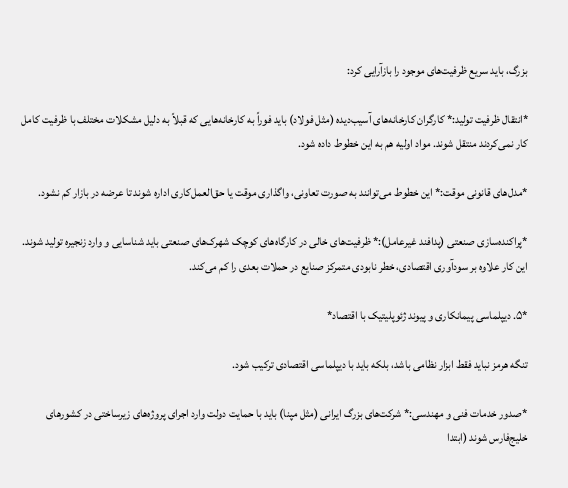بزرگ، باید سریع ظرفیت‌های موجود را بازآرایی کرد:

*انتقال ظرفیت تولید:* کارگران کارخانه‌های آسیب‌دیده (مثل فولاد) باید فوراً به کارخانه‌هایی که قبلاً به دلیل مشکلات مختلف با ظرفیت کامل کار نمی‌کردند منتقل شوند. مواد اولیه هم به این خطوط داده شود.

*مدل‌های قانونی موقت:* این خطوط می‌توانند به صورت تعاونی، واگذاری موقت یا حق‌العمل‌کاری اداره شوند تا عرضه در بازار کم نشود.

*پراکنده‌سازی صنعتی (پدافند غیرعامل):* ظرفیت‌های خالی در کارگاه‌های کوچک شهرک‌های صنعتی باید شناسایی و وارد زنجیره تولید شوند. این کار علاوه بر سودآوری اقتصادی، خطر نابودی متمرکز صنایع در حملات بعدی را کم می‌کند.

*۵. دیپلماسی پیمانکاری و پیوند ژئوپلیتیک با اقتصاد*

تنگه هرمز نباید فقط ابزار نظامی باشد، بلکه باید با دیپلماسی اقتصادی ترکیب شود.

*صدور خدمات فنی و مهندسی:* شرکت‌های بزرگ ایرانی (مثل مپنا) باید با حمایت دولت وارد اجرای پروژه‌های زیرساختی در کشورهای خلیج‌فارس شوند (ابتدا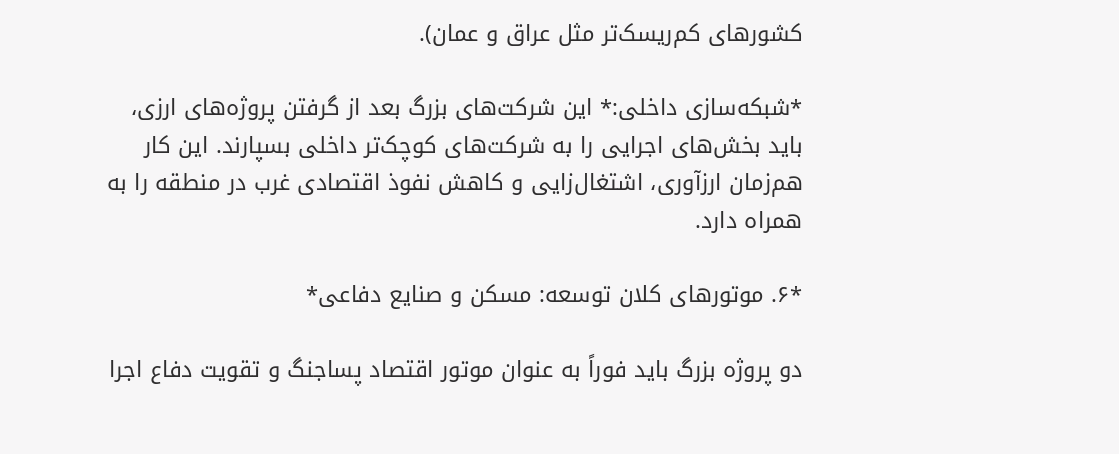کشورهای کم‌ریسک‌تر مثل عراق و عمان).

*شبکه‌سازی داخلی:* این شرکت‌های بزرگ بعد از گرفتن پروژه‌های ارزی، باید بخش‌های اجرایی را به شرکت‌های کوچک‌تر داخلی بسپارند. این کار هم‌زمان ارزآوری، اشتغال‌زایی و کاهش نفوذ اقتصادی غرب در منطقه را به همراه دارد.

*۶. موتورهای کلان توسعه: مسکن و صنایع دفاعی*

دو پروژه بزرگ باید فوراً به عنوان موتور اقتصاد پساجنگ و تقویت دفاع اجرا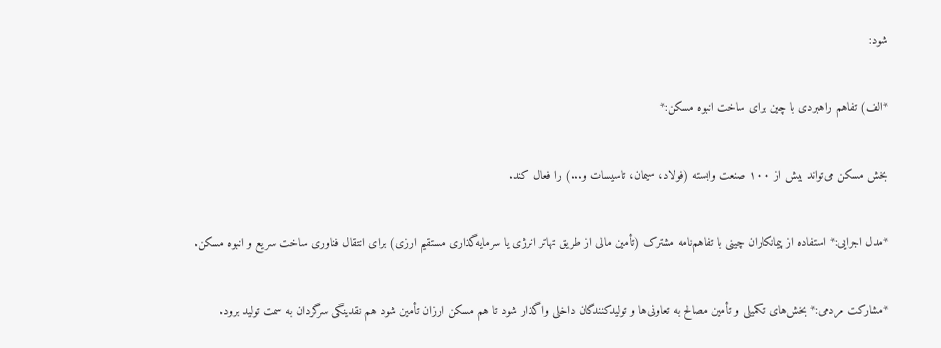شود:

*الف) تفاهم راهبردی با چین برای ساخت انبوه مسکن:*

بخش مسکن می‌تواند بیش از ۱۰۰ صنعت وابسته (فولاد، سیمان، تاسیسات و...) را فعال کند.

*مدل اجرایی:* استفاده از پیمانکاران چینی با تفاهم‌نامه مشترک (تأمین مالی از طریق تهاتر انرژی یا سرمایه‌گذاری مستقیم ارزی) برای انتقال فناوری ساخت سریع و انبوه مسکن.

*مشارکت مردمی:* بخش‌های تکمیلی و تأمین مصالح به تعاونی‌ها و تولیدکنندگان داخلی واگذار شود تا هم مسکن ارزان تأمین شود هم نقدینگی سرگردان به سمت تولید برود.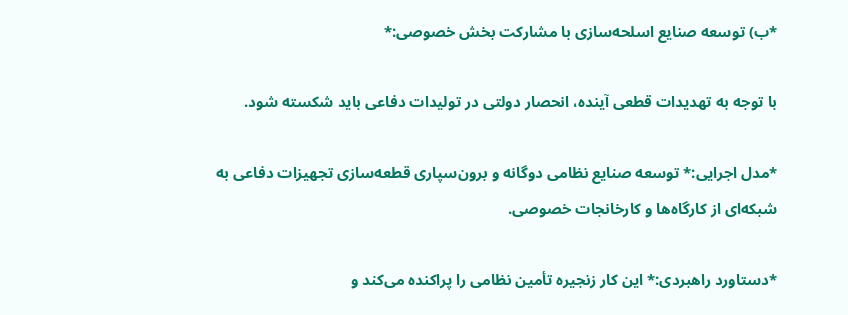*ب) توسعه صنایع اسلحه‌سازی با مشارکت بخش خصوصی:*

با توجه به تهدیدات قطعی آینده، انحصار دولتی در تولیدات دفاعی باید شکسته شود.

*مدل اجرایی:* توسعه صنایع نظامی دوگانه و برون‌سپاری قطعه‌سازی تجهیزات دفاعی به شبکه‌ای از کارگاه‌ها و کارخانجات خصوصی.

*دستاورد راهبردی:* این کار زنجیره تأمین نظامی را پراکنده می‌کند و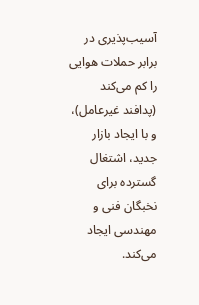آسیب‌پذیری در برابر حملات هوایی را کم می‌کند (پدافند غیرعامل)، و با ایجاد بازار جدید، اشتغال گسترده برای نخبگان فنی و مهندسی ایجاد می‌کند.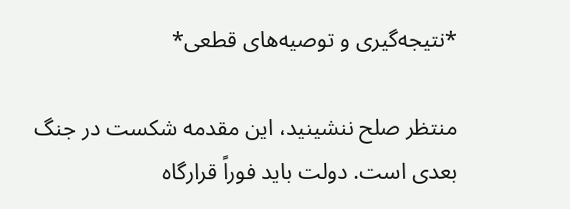*نتیجه‌گیری و توصیه‌های قطعی*

منتظر صلح ننشینید، این مقدمه شکست در جنگ بعدی است. دولت باید فوراً قرارگاه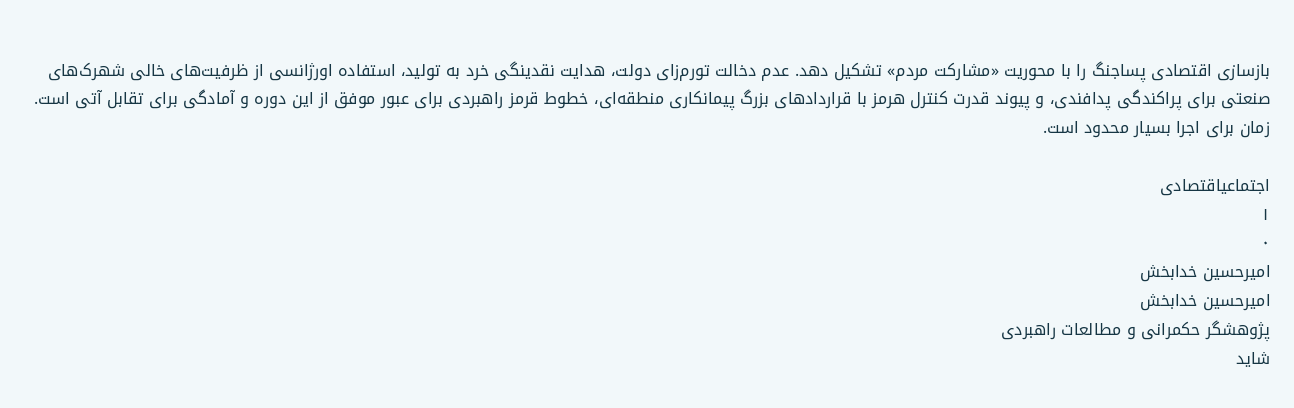بازسازی اقتصادی پساجنگ را با محوریت «مشارکت مردم» تشکیل دهد. عدم دخالت تورم‌زای دولت، هدایت نقدینگی خرد به تولید، استفاده اورژانسی از ظرفیت‌های خالی شهرک‌های صنعتی برای پراکندگی پدافندی، و پیوند قدرت کنترل هرمز با قراردادهای بزرگ پیمانکاری منطقه‌ای، خطوط قرمز راهبردی برای عبور موفق از این دوره و آمادگی برای تقابل آتی است. زمان برای اجرا بسیار محدود است.

اجتماعیاقتصادی
۱
۰
امیرحسین خدابخش
امیرحسین خدابخش
پژوهشگر حکمرانی و مطالعات راهبردی
شاید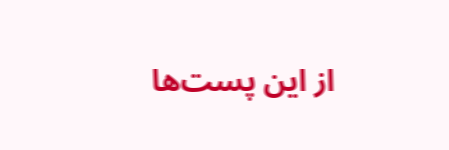از این پست‌ها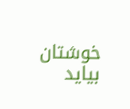خوشتان بیاید